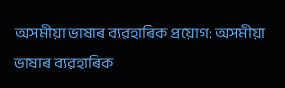অসমীয়া ভাষাৰ ব্যৱহাৰিক প্ৰয়োগ: অসমীয়া ভাষাৰ ব্যৱহাৰিক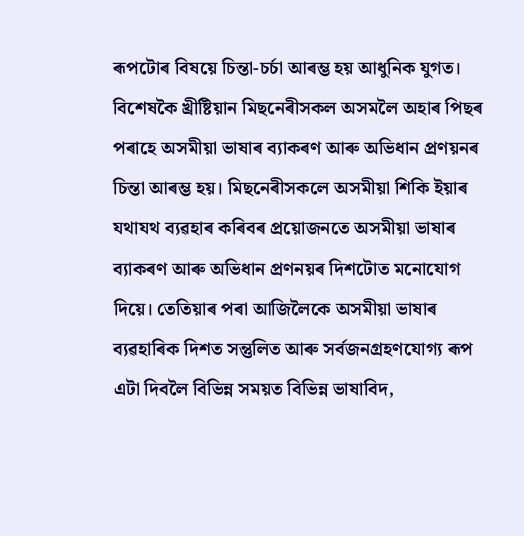ৰূপটোৰ বিষয়ে চিন্তা-চৰ্চা আৰম্ভ হয় আধুনিক যুগত। বিশেষকৈ খ্ৰীষ্টিয়ান মিছনেৰীসকল অসমলৈ অহাৰ পিছৰ পৰাহে অসমীয়া ভাষাৰ ব্যাকৰণ আৰু অভিধান প্ৰণয়নৰ চিন্তা আৰম্ভ হয়। মিছনেৰীসকলে অসমীয়া শিকি ইয়াৰ যথাযথ ব্যৱহাৰ কৰিবৰ প্ৰয়োজনতে অসমীয়া ভাষাৰ ব্যাকৰণ আৰু অভিধান প্ৰণনয়ৰ দিশটোত মনোযোগ দিয়ে। তেতিয়াৰ পৰা আজিলৈকে অসমীয়া ভাষাৰ ব্যৱহাৰিক দিশত সন্তুলিত আৰু সৰ্বজনগ্ৰহণযোগ্য ৰূপ এটা দিবলৈ বিভিন্ন সময়ত বিভিন্ন ভাষাবিদ,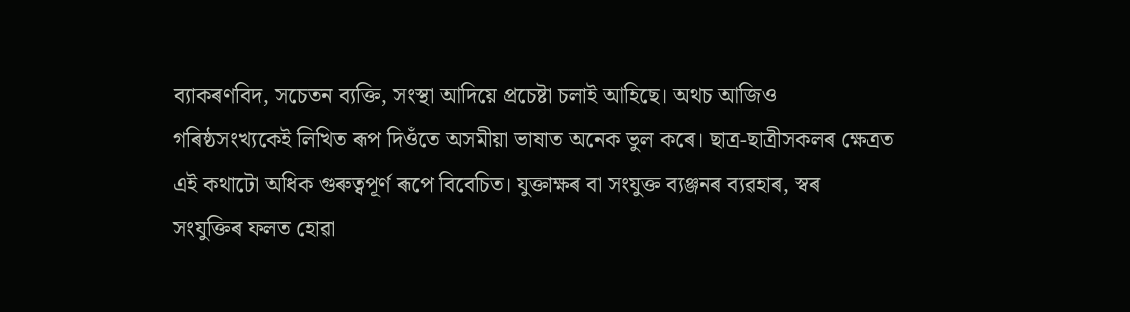ব্যাকৰণবিদ, সচেতন ব্যক্তি, সংস্থা আদিয়ে প্ৰচেষ্টা চলাই আহিছে। অথচ আজিও গৰিষ্ঠসংখ্যকেই লিখিত ৰূপ দিওঁতে অসমীয়া ভাষাত অনেক ভুল কৰে। ছাত্ৰ-ছাত্ৰীসকলৰ ক্ষেত্ৰত এই কথাটো অধিক গুৰুত্বপূৰ্ণ ৰূপে বিবেচিত। যুক্তাক্ষৰ বা সংযুক্ত ব্যঞ্জনৰ ব্যৱহাৰ, স্বৰ সংযুক্তিৰ ফলত হোৱা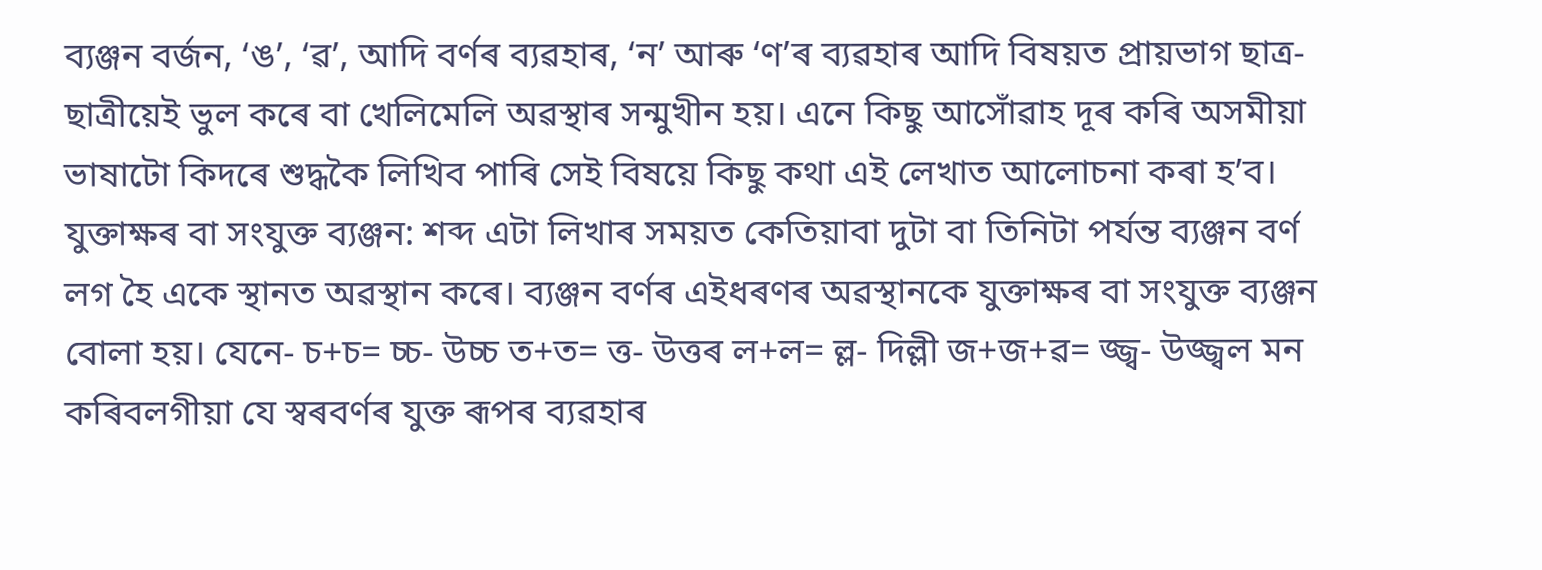ব্যঞ্জন বৰ্জন, ‘ঙ’, ‘ৱ’, আদি বৰ্ণৰ ব্যৱহাৰ, ‘ন’ আৰু ‘ণ’ৰ ব্যৱহাৰ আদি বিষয়ত প্ৰায়ভাগ ছাত্ৰ-ছাত্ৰীয়েই ভুল কৰে বা খেলিমেলি অৱস্থাৰ সন্মুখীন হয়। এনে কিছু আসোঁৱাহ দূৰ কৰি অসমীয়া ভাষাটো কিদৰে শুদ্ধকৈ লিখিব পাৰি সেই বিষয়ে কিছু কথা এই লেখাত আলোচনা কৰা হ’ব। যুক্তাক্ষৰ বা সংযুক্ত ব্যঞ্জন: শব্দ এটা লিখাৰ সময়ত কেতিয়াবা দুটা বা তিনিটা পৰ্যন্ত ব্যঞ্জন বৰ্ণ লগ হৈ একে স্থানত অৱস্থান কৰে। ব্যঞ্জন বৰ্ণৰ এইধৰণৰ অৱস্থানকে যুক্তাক্ষৰ বা সংযুক্ত ব্যঞ্জন বোলা হয়। যেনে- চ+চ= চ্চ- উচ্চ ত+ত= ত্ত- উত্তৰ ল+ল= ল্ল- দিল্লী জ+জ+ৱ= জ্জ্ব- উজ্জ্বল মন কৰিবলগীয়া যে স্বৰবৰ্ণৰ যুক্ত ৰূপৰ ব্যৱহাৰ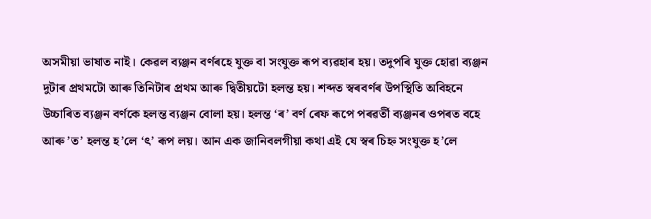অসমীয়া ভাষাত নাই। কেৱল ব্যঞ্জন বৰ্ণৰহে যুক্ত বা সংযুক্ত ৰূপ ব্যৱহাৰ হয়। তদুপৰি যুক্ত হোৱা ব্যঞ্জন দুটাৰ প্ৰথমটো আৰু তিনিটাৰ প্ৰথম আৰু দ্বিতীয়টো হলন্ত হয়। শব্দত স্বৰবৰ্ণৰ উপস্থিতি অবিহনে উচ্চাৰিত ব্যঞ্জন বৰ্ণকে হলন্ত ব্যঞ্জন বোলা হয়। হলন্ত ‘ৰ’ বৰ্ণ ৰেফ ৰূপে পৰৱৰ্তী ব্যঞ্জনৰ ওপৰত বহে আৰু ’ত’ হলন্ত হ’লে ‘ৎ’ ৰূপ লয়। আন এক জানিবলগীয়া কথা এই যে স্বৰ চিহ্ন সংযুক্ত হ’লে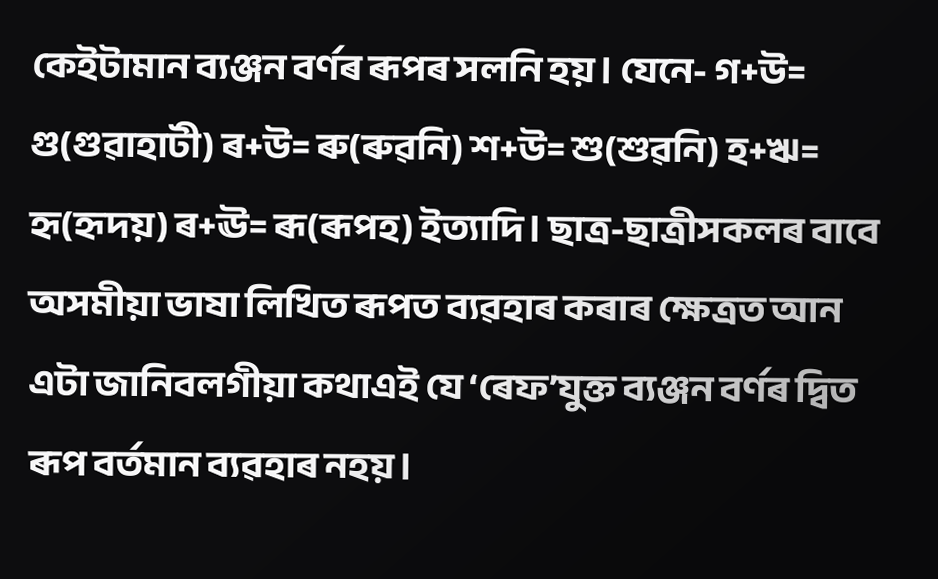কেইটামান ব্যঞ্জন বৰ্ণৰ ৰূপৰ সলনি হয়। যেনে- গ+উ= গু(গুৱাহাটী) ৰ+উ= ৰু(ৰুৱনি) শ+উ= শু(শুৱনি) হ+ঋ= হৃ(হৃদয়) ৰ+ঊ= ৰূ(ৰূপহ) ইত্যাদি। ছাত্ৰ-ছাত্ৰীসকলৰ বাবে অসমীয়া ভাষা লিখিত ৰূপত ব্যৱহাৰ কৰাৰ ক্ষেত্ৰত আন এটা জানিবলগীয়া কথাএই যে ‘ৰেফ’যুক্ত ব্যঞ্জন বৰ্ণৰ দ্বিত ৰূপ বৰ্তমান ব্যৱহাৰ নহয়।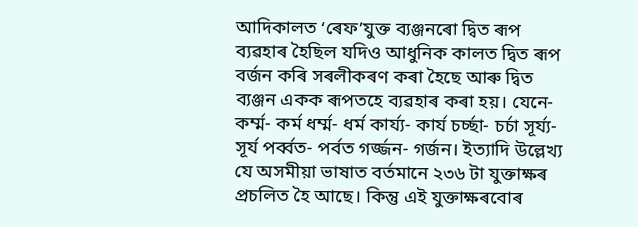আদিকালত ‘ৰেফ’যুক্ত ব্যঞ্জনৰো দ্বিত ৰূপ ব্যৱহাৰ হৈছিল যদিও আধুনিক কালত দ্বিত ৰূপ বৰ্জন কৰি সৰলীকৰণ কৰা হৈছে আৰু দ্বিত ব্যঞ্জন একক ৰূপতহে ব্যৱহাৰ কৰা হয়। যেনে- কৰ্ম্ম- কৰ্ম ধৰ্ম্ম- ধৰ্ম কাৰ্য্য- কাৰ্য চৰ্চ্ছা- চৰ্চা সূৰ্য্য- সূৰ্য পৰ্ব্বত- পৰ্বত গৰ্জ্জন- গৰ্জন। ইত্যাদি উল্লেখ্য যে অসমীয়া ভাষাত বৰ্তমানে ২৩৬ টা যুক্তাক্ষৰ প্ৰচলিত হৈ আছে। কিন্তু এই যুক্তাক্ষৰবোৰ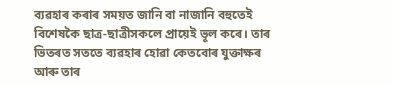ব্যৱহাৰ কৰাৰ সময়ত জানি বা নাজানি বহুতেই বিশেষকৈ ছাত্ৰ-ছাত্ৰীসকলে প্ৰায়েই ভূল কৰে। তাৰ ভিতৰত সততে ব্যৱহাৰ হোৱা কেতবোৰ যুক্তাক্ষৰ আৰু তাৰ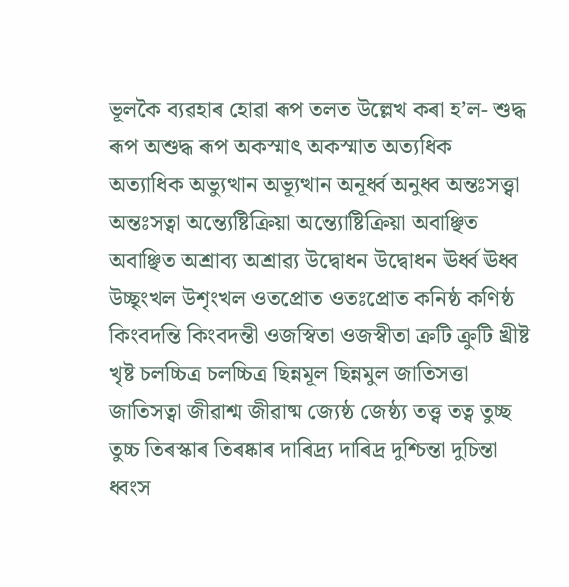ভূলকৈ ব্যৱহাৰ হোৱা ৰূপ তলত উল্লেখ কৰা হ’ল- শুদ্ধ ৰূপ অশুদ্ধ ৰূপ অকস্মাৎ অকস্মাত অত্যধিক অত্যাধিক অভ্যুত্থান অভ্যূত্থান অনূৰ্ধ্ব অনুধ্ব অন্তঃসত্ত্বা অন্তঃসত্বা অন্ত্যেষ্টিক্ৰিয়া অন্ত্যোষ্টিক্ৰিয়া অবাঞ্ছিত অবাঞ্ছিত অশ্ৰাব্য অশ্ৰাৱ্য উদ্বোধন উদ্বোধন ঊৰ্ধ্ব ঊধ্ব উচ্ছৃংখল উশৃংখল ওতপ্ৰোত ওতঃপ্ৰোত কনিষ্ঠ কণিষ্ঠ কিংবদন্তি কিংবদন্তী ওজস্বিতা ওজস্বীতা ক্ৰটি ক্ৰুটি খ্ৰীষ্ট খৃষ্ট চলচ্চিত্ৰ চলচ্চিত্ৰ ছিন্নমূল ছিন্নমুল জাতিসত্তা জাতিসত্বা জীৱাশ্ম জীৱাষ্ম জ্যেষ্ঠ জেষ্ঠ্য তত্ত্ব তত্ব তুচ্ছ তুচ্চ তিৰস্কাৰ তিৰষ্কাৰ দাৰিদ্ৰ্য দাৰিদ্ৰ দুশ্চিন্তা দুচিন্তা ধ্বংস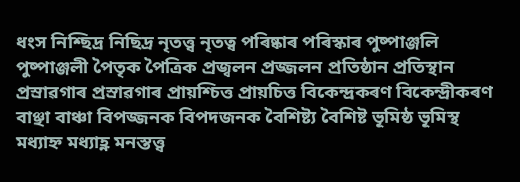ধংস নিশ্ছিদ্ৰ নিছিদ্ৰ নৃতত্ত্ব নৃতত্ব পৰিষ্কাৰ পৰিস্কাৰ পুষ্পাঞ্জলি পুষ্পাঞ্জলী পৈতৃক পৈত্ৰিক প্ৰজ্বলন প্ৰজ্জলন প্ৰতিষ্ঠান প্ৰতিস্থান প্ৰস্ৰাৱগাৰ প্ৰস্ৰাৱগাৰ প্ৰায়শ্চিত্ত প্ৰায়চিত্ত বিকেন্দ্ৰকৰণ বিকেন্দ্ৰীকৰণ বাঞ্ছা বাঞ্চা বিপজ্জনক বিপদজনক বৈশিষ্ট্য বৈশিষ্ট ভূমিষ্ঠ ভূমিস্থ মধ্যাহ্ন মধ্যাহ্ণ মনস্তত্ত্ব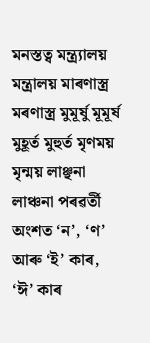মনস্তত্ব মন্ত্ৰ্যালয় মন্ত্ৰালয় মাৰণাস্ত্ৰ মৰণাস্ত্ৰ মুমূৰ্ষু মূমূৰ্ষ মুহূৰ্ত মুহুৰ্ত মৃণময় মৃন্ময় লাঞ্ছনা লাঞ্চনা পৰৱৰ্তী অংশত ‘ন’, ‘ণ’ আৰু ‘ই’ কাৰ, ‘ঈ’ কাৰ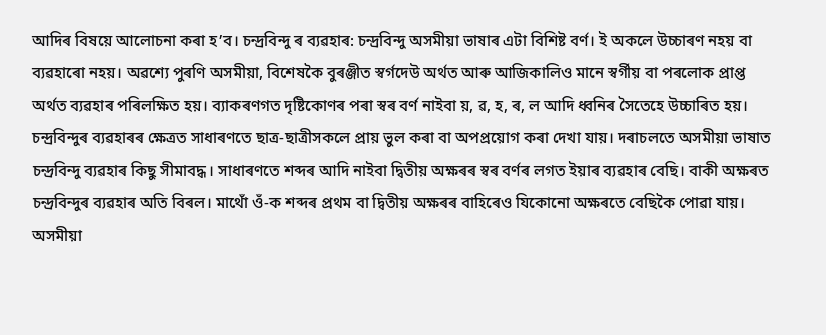আদিৰ বিষয়ে আলোচনা কৰা হ’ব। চন্দ্ৰবিন্দু ৰ ব্যৱহাৰ: চন্দ্ৰবিন্দু অসমীয়া ভাষাৰ এটা বিশিষ্ট বৰ্ণ। ই অকলে উচ্চাৰণ নহয় বা ব্যৱহাৰো নহয়। অৱশ্যে পুৰণি অসমীয়া, বিশেষকৈ বুৰঞ্জীত স্বৰ্গদেউ অৰ্থত আৰু আজিকালিও মানে স্বৰ্গীয় বা পৰলোক প্ৰাপ্ত অৰ্থত ব্যৱহাৰ পৰিলক্ষিত হয়। ব্যাকৰণগত দৃষ্টিকোণৰ পৰা স্বৰ বৰ্ণ নাইবা য়, ৱ, হ, ৰ, ল আদি ধ্বনিৰ সৈতেহে উচ্চাৰিত হয়। চন্দ্ৰবিন্দুৰ ব্যৱহাৰৰ ক্ষেত্ৰত সাধাৰণতে ছাত্ৰ-ছাত্ৰীসকলে প্ৰায় ভুল কৰা বা অপপ্ৰয়োগ কৰা দেখা যায়। দৰাচলতে অসমীয়া ভাষাত চন্দ্ৰবিন্দু ব্যৱহাৰ কিছু সীমাবদ্ধ। সাধাৰণতে শব্দৰ আদি নাইবা দ্বিতীয় অক্ষৰৰ স্বৰ বৰ্ণৰ লগত ইয়াৰ ব্যৱহাৰ বেছি। বাকী অক্ষৰত চন্দ্ৰবিন্দুৰ ব্যৱহাৰ অতি বিৰল। মাথোঁ ওঁ-ক শব্দৰ প্ৰথম বা দ্বিতীয় অক্ষৰৰ বাহিৰেও যিকোনো অক্ষৰতে বেছিকৈ পোৱা যায়। অসমীয়া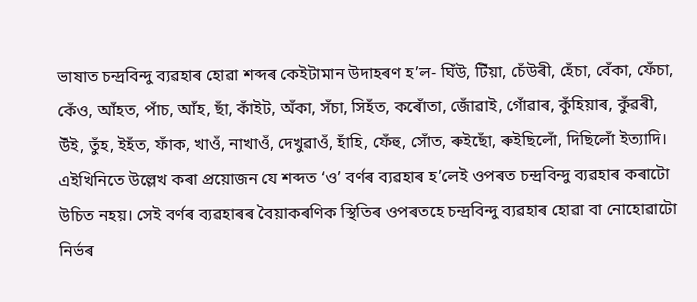ভাষাত চন্দ্ৰবিন্দু ব্যৱহাৰ হোৱা শব্দৰ কেইটামান উদাহৰণ হ’ল- ঘিঁউ, টিঁয়া, চেঁউৰী, হেঁচা, বেঁকা, ফেঁচা, কেঁও, আঁহত, পাঁচ, আঁহ, ছাঁ, কাঁইট, অঁকা, সঁচা, সিহঁত, কৰোঁতা, জোঁৱাই, গোঁৱাৰ, কুঁহিয়াৰ, কুঁৱৰী, উঁই, তুঁহ, ইহঁত, ফাঁক, খাওঁ, নাখাওঁ, দেখুৱাওঁ, হাঁহি, ফেঁহু, সোঁত, ৰুইছোঁ, ৰুইছিলোঁ, দিছিলোঁ ইত্যাদি। এইখিনিতে উল্লেখ কৰা প্ৰয়োজন যে শব্দত ‘ও’ বৰ্ণৰ ব্যৱহাৰ হ’লেই ওপৰত চন্দ্ৰবিন্দু ব্যৱহাৰ কৰাটো উচিত নহয়। সেই বৰ্ণৰ ব্যৱহাৰৰ বৈয়াকৰণিক স্থিতিৰ ওপৰতহে চন্দ্ৰবিন্দু ব্যৱহাৰ হোৱা বা নোহোৱাটো নিৰ্ভৰ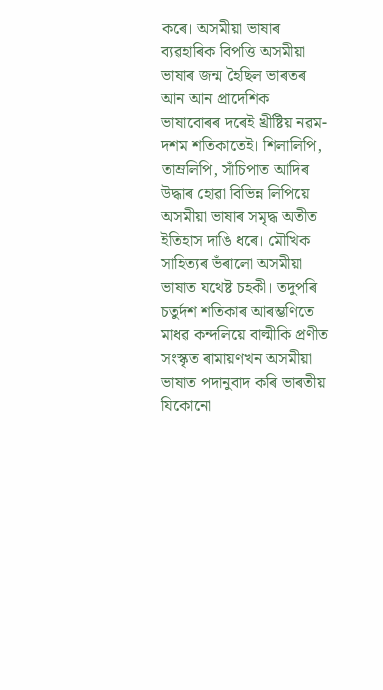কৰে। অসমীয়া ভাষাৰ ব্যৱহাৰিক বিপত্তি অসমীয়া ভাষাৰ জন্ম হৈছিল ভাৰতৰ আন আন প্ৰাদেশিক ভাষাবোৰৰ দৰেই খ্ৰীষ্টিয় নৱম-দশম শতিকাতেই। শিলালিপি, তাম্ৰলিপি, সাঁচিপাত আদিৰ উদ্ধাৰ হোৱা বিভিন্ন লিপিয়ে অসমীয়া ভাষাৰ সমৃদ্ধ অতীত ইতিহাস দাঙি ধৰে। মৌখিক সাহিত্যৰ ভঁৰালো অসমীয়া ভাষাত যথেষ্ট চহকী। তদুপৰি চতুৰ্দশ শতিকাৰ আৰম্ভণিতে মাধৱ কন্দলিয়ে বাল্মীকি প্ৰণীত সংস্কৃত ৰামায়ণখন অসমীয়া ভাষাত পদানুবাদ কৰি ভাৰতীয় যিকোনো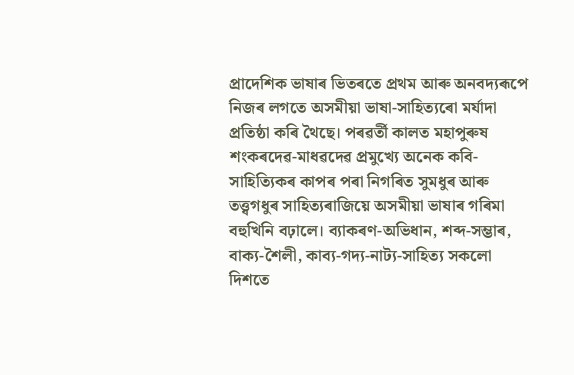প্ৰাদেশিক ভাষাৰ ভিতৰতে প্ৰথম আৰু অনবদ্যৰূপে নিজৰ লগতে অসমীয়া ভাষা-সাহিত্যৰো মৰ্যাদা প্ৰতিষ্ঠা কৰি থৈছে। পৰৱৰ্তী কালত মহাপুৰুষ শংকৰদেৱ-মাধৱদেৱ প্ৰমুখ্যে অনেক কবি-সাহিত্যিকৰ কাপৰ পৰা নিগৰিত সুমধুৰ আৰু তত্ত্বগধুৰ সাহিত্যৰাজিয়ে অসমীয়া ভাষাৰ গৰিমা বহুখিনি বঢ়ালে। ব্যাকৰণ-অভিধান, শব্দ-সম্ভাৰ, বাক্য-শৈলী, কাব্য-গদ্য-নাট্য-সাহিত্য সকলো দিশতে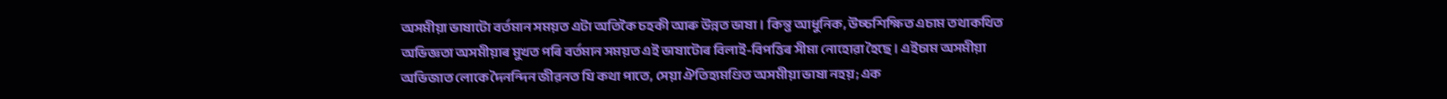অসমীয়া ভাষাটো বৰ্তমান সময়ত এটা অতিকৈ চহকী আৰু উন্নত ভাষা। কিন্তু আধুনিক, উচ্চশিক্ষিত এচাম তথাকথিত অভিজ্ঞতা অসমীয়াৰ মুখত পৰি বৰ্তমান সময়ত এই ভাষাটোৰ বিলাই-বিপত্তিৰ সীমা নোহোৱা হৈছে। এইচাম অসমীয়া অভিজাত লোকে দৈনন্দিন জীৱনত যি কথা পাতে, সেয়া ঐতিহ্যমণ্ডিত অসমীয়া ভাষা নহয়; এক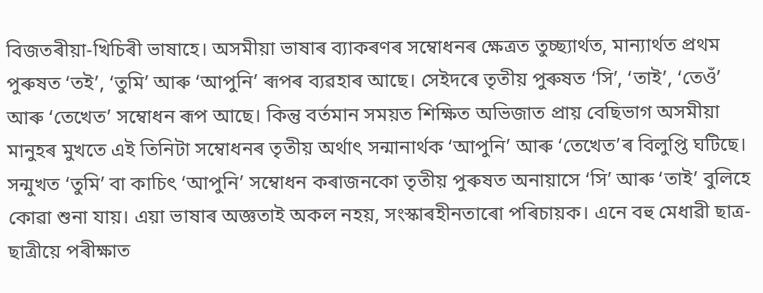বিজতৰীয়া-খিচিৰী ভাষাহে। অসমীয়া ভাষাৰ ব্যাকৰণৰ সম্বোধনৰ ক্ষেত্ৰত তুচ্ছ্যাৰ্থত, মান্যাৰ্থত প্ৰথম পুৰুষত ‘তই’, ‘তুমি’ আৰু ‘আপুনি’ ৰূপৰ ব্যৱহাৰ আছে। সেইদৰে তৃতীয় পুৰুষত ‘সি’, ‘তাই’, ‘তেওঁ’ আৰু ‘তেখেত’ সম্বোধন ৰূপ আছে। কিন্তু বৰ্তমান সময়ত শিক্ষিত অভিজাত প্ৰায় বেছিভাগ অসমীয়া মানুহৰ মুখতে এই তিনিটা সম্বোধনৰ তৃতীয় অৰ্থাৎ সন্মানাৰ্থক ‘আপুনি’ আৰু ‘তেখেত’ৰ বিলুপ্তি ঘটিছে। সন্মুখত ‘তুমি’ বা কাচিৎ ‘আপুনি’ সম্বোধন কৰাজনকো তৃতীয় পুৰুষত অনায়াসে ‘সি’ আৰু ‘তাই’ বুলিহে কোৱা শুনা যায়। এয়া ভাষাৰ অজ্ঞতাই অকল নহয়, সংস্কাৰহীনতাৰো পৰিচায়ক। এনে বহু মেধাৱী ছাত্ৰ-ছাত্ৰীয়ে পৰীক্ষাত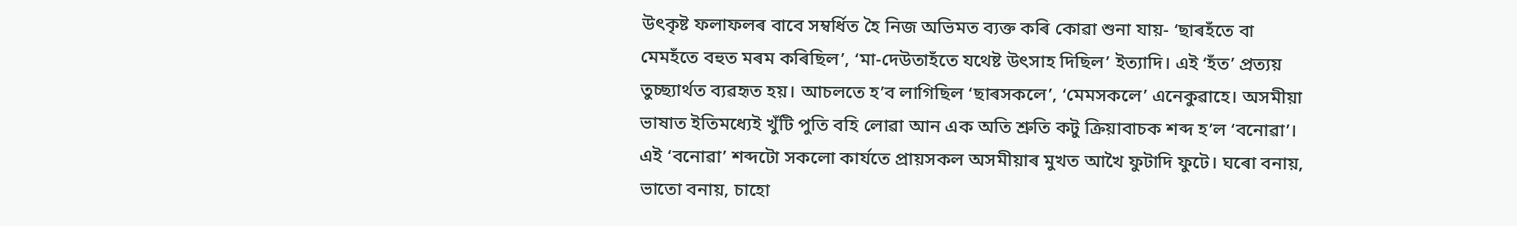উৎকৃষ্ট ফলাফলৰ বাবে সম্বৰ্ধিত হৈ নিজ অভিমত ব্যক্ত কৰি কোৱা শুনা যায়- ‘ছাৰহঁতে বা মেমহঁতে বহুত মৰম কৰিছিল’, ‘মা-দেউতাহঁতে যথেষ্ট উৎসাহ দিছিল’ ইত্যাদি। এই ‘হঁত’ প্ৰত্যয় তুচ্ছ্যাৰ্থত ব্যৱহৃত হয়। আচলতে হ’ব লাগিছিল ‘ছাৰসকলে’, ‘মেমসকলে’ এনেকুৱাহে। অসমীয়া ভাষাত ইতিমধ্যেই খুঁটি পুতি বহি লোৱা আন এক অতি শ্ৰুতি কটু ক্ৰিয়াবাচক শব্দ হ’ল ‘বনোৱা’। এই ‘বনোৱা’ শব্দটো সকলো কাৰ্যতে প্ৰায়সকল অসমীয়াৰ মুখত আখৈ ফুটাদি ফুটে। ঘৰো বনায়, ভাতো বনায়, চাহো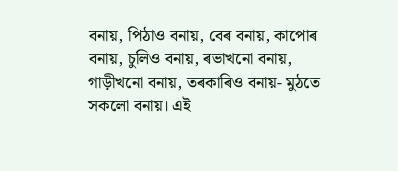বনায়, পিঠাও বনায়, বেৰ বনায়, কাপোৰ বনায়, চুলিও বনায়, ৰভাখনো বনায়, গাড়ীখনো বনায়, তৰকাৰিও বনায়- মুঠতে সকলো বনায়। এই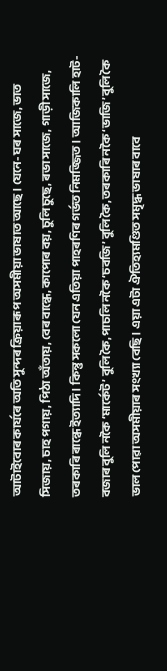আটাইবোৰ কাৰ্যৰে অতি সুন্দৰ ক্ৰিয়াৰূপ অসমীয়া ভাষাত আছে। যেনে- ঘৰ সাজে, ভাত সিজায়, চাহ পগায়, পিঠা অঁতায়, বেৰ বান্ধে, কাপোৰ বয়, চুলি চুছে, ৰভা সাজে, গাড়ী সাজে, তৰকাৰি ৰান্ধে ইত্যাদি। কিন্তু সকলো যেন এতিয়া পাহৰণিৰ গৰ্ভত নিমজ্জিত। আজিকালি হাট-বজাৰ বুলি নকৈ ‘মাৰ্কেট’ বুলি কৈ, পাচলি নকৈ ‘চবজি’ বুলি কৈ, তৰকাৰি নকৈ ‘ভাজি’ বুলি কৈ ভাল পোৱা অসমীয়াৰ সংখ্যা বেছি। এয়া এটা ঐতিহ্যমণ্ডিত সমৃদ্ধ ভাষাৰ বাবে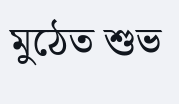মুঠেত শুভ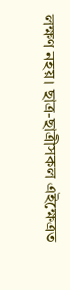লক্ষণ নহয়। ছাত্ৰ-ছাত্ৰীসকল এইক্ষেত্ৰত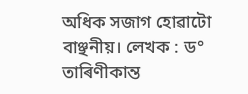অধিক সজাগ হোৱাটো বাঞ্ছনীয়। লেখক : ড° তাৰিণীকান্ত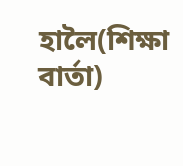হালৈ(শিক্ষা বাৰ্তা)